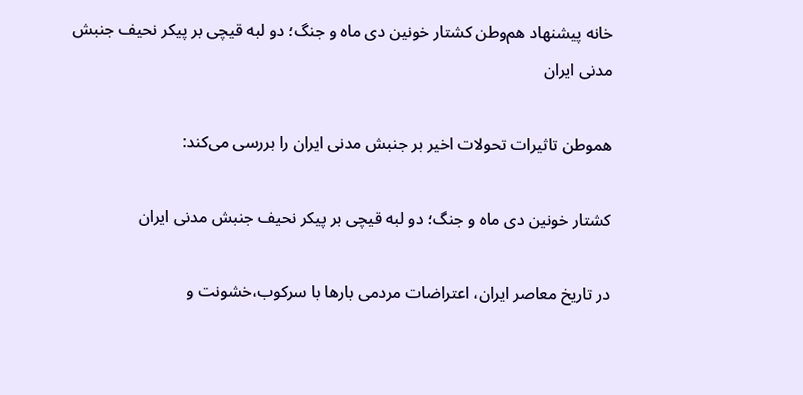خانه پیشنهاد هم‌وطن کشتار خونین دی ماه و جنگ؛ دو لبه قیچی بر پیکر نحیف جنبش مدنی ایران

هموطن تاثیرات تحولات اخیر بر جنبش مدنی ایران را بررسی می‌کند:

کشتار خونین دی ماه و جنگ؛ دو لبه قیچی بر پیکر نحیف جنبش مدنی ایران

در تاریخ معاصر ایران، اعتراضات مردمی بارها با سرکوب،خشونت و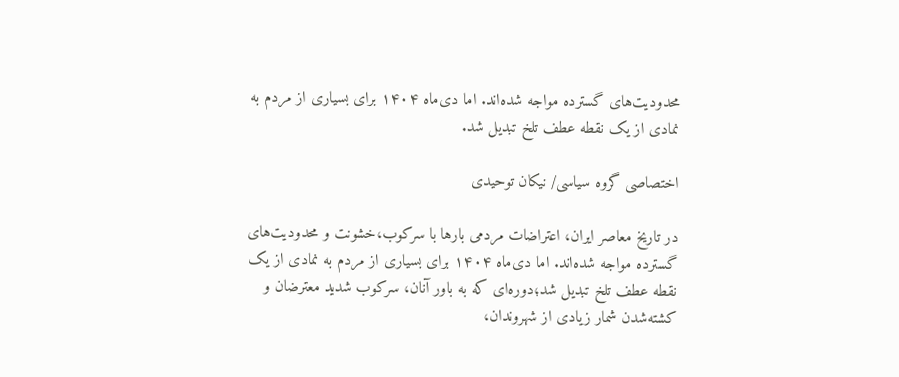محدودیت‌های گسترده مواجه شده‌اند. اما دی‌ماه ۱۴۰۴ برای بسیاری از مردم به نمادی از یک نقطه عطف تلخ تبدیل شد.

اختصاصی گروه سیاسی/ نیکان توحیدی

در تاریخ معاصر ایران، اعتراضات مردمی بارها با سرکوب،خشونت و محدودیت‌های گسترده مواجه شده‌اند. اما دی‌ماه ۱۴۰۴ برای بسیاری از مردم به نمادی از یک نقطه عطف تلخ تبدیل شد؛دوره‌ای که به باور آنان، سرکوب شدید معترضان و کشته‌شدن شمار زیادی از شهروندان،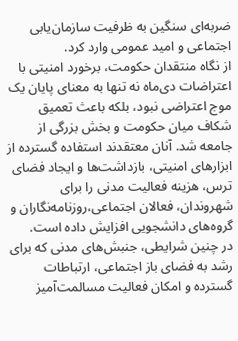ضربه‌ای سنگین به ظرفیت سازمان‌یابی اجتماعی و امید عمومی وارد کرد.
از نگاه منتقدان حکومت، برخورد امنیتی با اعتراضات دی‌ماه نه تنها به معنای پایان یک موج اعتراضی نبود، بلکه باعث تعمیق شکاف میان حکومت و بخش بزرگی از جامعه شد. آنان معتقدند استفاده گسترده از ابزارهای امنیتی، بازداشت‌ها و ایجاد فضای ترس، هزینه فعالیت مدنی را برای شهروندان، فعالان اجتماعی،روزنامه‌نگاران و گروه‌های دانشجویی افزایش داده است.
در چنین شرایطی، جنبش‌های مدنی که برای رشد به فضای باز اجتماعی، ارتباطات گسترده و امکان فعالیت مسالمت‌آمیز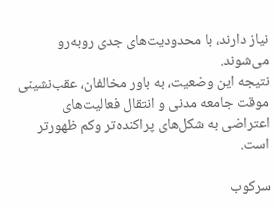نیاز دارند، با محدودیت‌های جدی روبه‌رو می‌شوند.
نتیجه این وضعیت، به باور مخالفان، عقب‌نشینی موقت جامعه مدنی و انتقال فعالیت‌های اعتراضی به شکل‌های پراکنده‌تر وکم ‌ظهورتر است.

سرکوب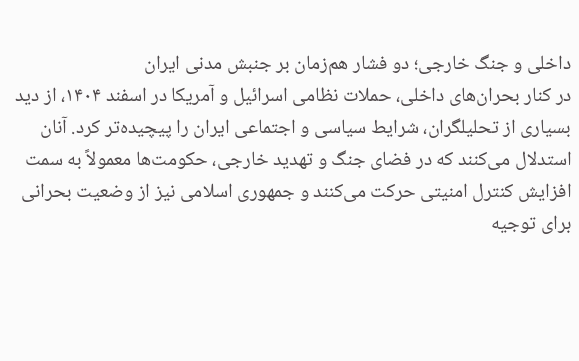داخلی و جنگ خارجی؛ دو فشار هم‌زمان بر جنبش مدنی ایران
در کنار بحران‌های داخلی، حملات نظامی اسرائیل و آمریکا در اسفند ۱۴۰۴، از دید بسیاری از تحلیلگران، شرایط سیاسی و اجتماعی ایران را پیچیده‌تر کرد. آنان استدلال می‌کنند که در فضای جنگ و تهدید خارجی، حکومت‌ها معمولاً به سمت افزایش کنترل امنیتی حرکت می‌کنند و جمهوری اسلامی نیز از وضعیت بحرانی برای توجیه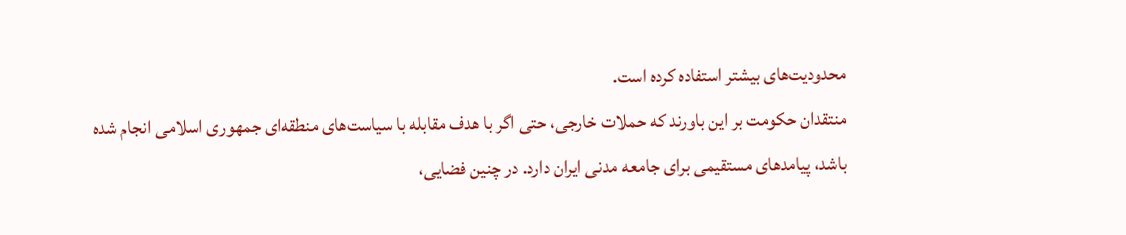محدودیت‌های بیشتر استفاده کرده است.
منتقدان حکومت بر این باورند که حملات خارجی، حتی اگر با هدف مقابله با سیاست‌های منطقه‌ای جمهوری اسلامی انجام شده باشد، پیامدهای مستقیمی برای جامعه مدنی ایران دارد. در چنین فضایی،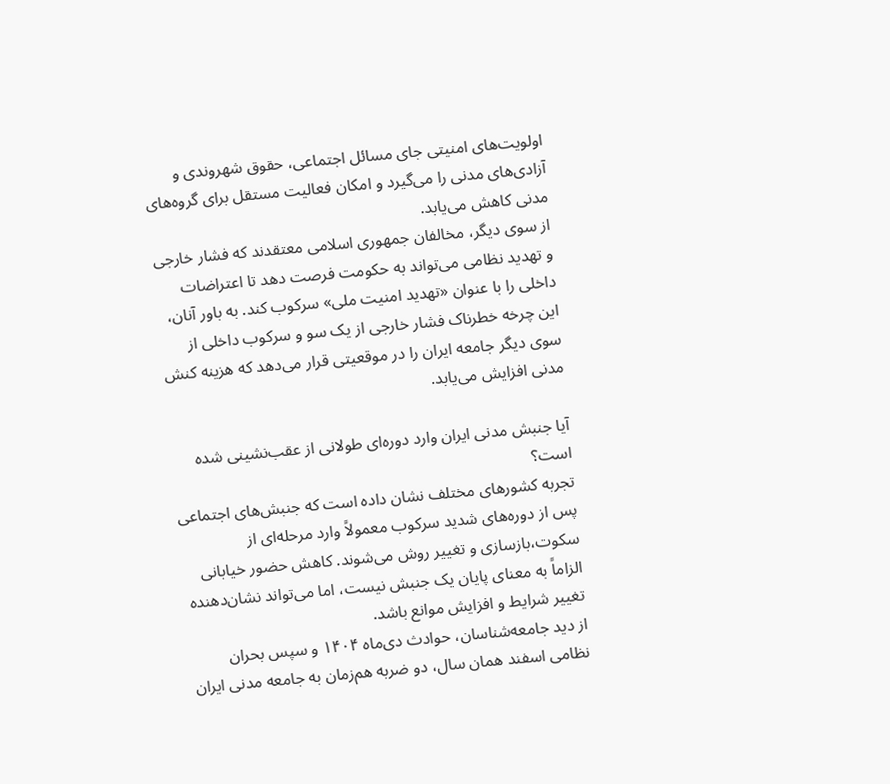اولویت‌های امنیتی جای مسائل اجتماعی، حقوق شهروندی و آزادی‌های مدنی را می‌گیرد و امکان فعالیت مستقل برای گروه‌های مدنی کاهش می‌یابد.
از سوی دیگر، مخالفان جمهوری اسلامی معتقدند که فشار خارجی و تهدید نظامی می‌تواند به حکومت فرصت دهد تا اعتراضات داخلی را با عنوان «تهدید امنیت ملی» سرکوب کند. به باور آنان، این چرخه خطرناک فشار خارجی از یک سو و سرکوب داخلی از سوی دیگر جامعه ایران را در موقعیتی قرار می‌دهد که هزینه کنش مدنی افزایش می‌یابد.

آیا جنبش مدنی ایران وارد دوره‌ای طولانی از عقب‌نشینی شده است؟
تجربه کشورهای مختلف نشان داده است که جنبش‌های اجتماعی پس از دوره‌های شدید سرکوب معمولاً وارد مرحله‌ای از سکوت،بازسازی و تغییر روش می‌شوند. کاهش حضور خیابانی الزاماً به معنای پایان یک جنبش نیست، اما می‌تواند نشان‌دهنده تغییر شرایط و افزایش موانع باشد.
از دید جامعه‌شناسان، حوادث دی‌ماه ۱۴۰۴ و سپس بحران نظامی اسفند همان سال، دو ضربه هم‌زمان به جامعه مدنی ایران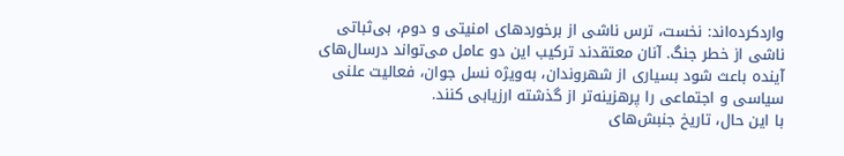واردکرده‌اند: نخست، ترس ناشی از برخوردهای امنیتی و دوم، بی‌ثباتی ناشی از خطر جنگ. آنان معتقدند ترکیب این دو عامل می‌تواند درسال‌های آینده باعث شود بسیاری از شهروندان، به‌ویژه نسل جوان، فعالیت علنی سیاسی و اجتماعی را پرهزینه‌تر از گذشته ارزیابی کنند.
با این حال، تاریخ جنبش‌های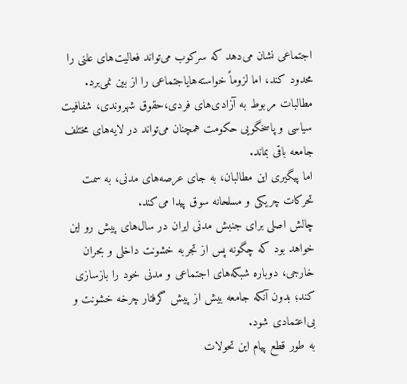اجتماعی نشان می‌دهد که سرکوب می‌تواند فعالیت‌های علنی را محدود کند، اما لزوماً خواسته‌هایاجتماعی را از بین نمی‌برد. مطالبات مربوط به آزادی‌های فردی،حقوق شهروندی، شفافیت سیاسی و پاسخگویی حکومت همچنان می‌تواند در لایه‌های مختلف جامعه باقی بماند.
اما پیگیری این مطالبان، به جای عرصه‌های مدنی، به سمت تحرکات چریکی و مسلحانه سوق پیدا می‌کند.
چالش اصلی برای جنبش مدنی ایران در سال‌های پیش رو این خواهد بود که چگونه پس از تجربه خشونت داخلی و بحران خارجی، دوباره شبکه‌های اجتماعی و مدنی خود را بازسازی کند؛ بدون آنکه جامعه بیش از پیش گرفتار چرخه خشونت و بی‌اعتمادی شود.
به طور قطع پیام این تحولات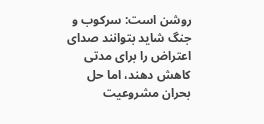روشن است: سرکوب و جنگ شاید بتوانند صدای اعتراض را برای مدتی کاهش دهند، اما حل بحران مشروعیت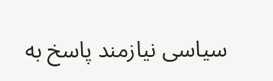سیاسی نیازمند پاسخ به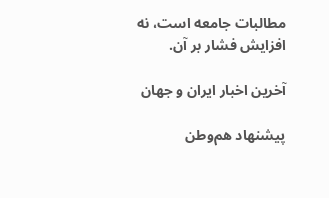مطالبات جامعه است، نه افزایش فشار بر آن.

آخرین اخبار ایران و جهان

پیشنهاد هم‌وطن